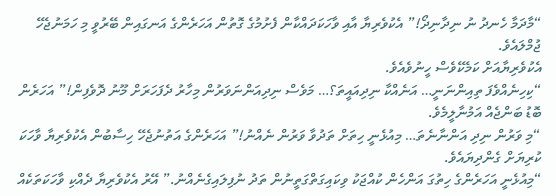“މާދަމާ ހެނދު ނު ނިދާނިދޯ!” އެކުވެރިޔާ އާއި ވާހަކަދައްކާން ފެށުމުގެ ގޮތުން އަހަރެންގެ އަނގައިން ބޭރުވީ މި ހަމަނުޖެހޭ ޖުމްލައެވެ.
އެކުވެރިޔާއަށް ކަމެކޭވެސް ހީނުވެއެވެ.
“ކިހިނެއްވެފަ ތިއިންނަނީ… އަނެއްކާ ނިދިއައީތަ؟… މަވެސް ނިދިއަންނަވަރުން މިހާރު ދެފަހަރަށް މޫނު ދޮވެފިން!” އަހަރެން ބޮޑު ބަންޖެއް އަމުނާލީމެވެ.
“މި ވަރުން ނިދި އަންނާނެތަ… މިއުޅެނީ ހިތަށް ތަދުވާ ވަރުން ނެއްނު!” އަހަރެންގެ އަތުނުޖެހޭ ހިސާބުން އެކުވެރިޔާ ވާހަކަ ކުރިޔަށް ގެންދިޔައެވެ.
“މިއުޅެނީ އަހަރެންގެ ހިތުގަ އަންހެން ކުއްޖަކު ވިކައިގަތްގަތީނުން ތަދު ނުފިލައިގެނެއްނު.” އޭރު އެކުވެރިޔާ ދެއްކި ވާހަކަތަކެއް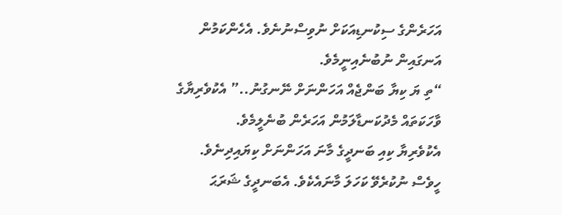އަހަރެންގެ ސިކުނޑިއަކަށް ނުވިސްނުނެވެ. އެހެންކަމުން އަނގައިން ނުބުނެއިނީމެވެ.
“ތި ޔަ ކިޔާ ބަންޖެއް އަހަންނަށް ނޭނގުނު..” އެކުވެރިޔާގެ ވާހަކަތައް މެދުކަނޑާލަމުން އަހަރެން ބުނެލީމެވެ.
އެކުވެރިޔާ ކިއި ބަނދީގެ މާނަ އަހަންނަށް ކިޔައިދިނެވެ. ހީވެސް ނުކުރެވޭ ކަހަލަ މާނައެކެވެ. އެބަނދީގެ ޝަރަޙަ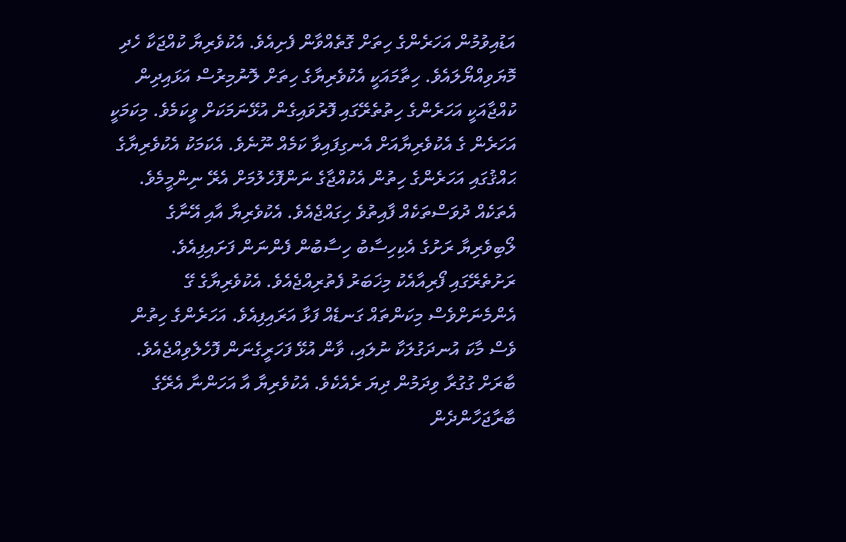އަޑުއިވުމުން އަހަރެންގެ ހިތަށް ގޮތެއްވާން ފެށިއެވެ. އެކުވެރިޔާ ކުއްޖަކާ ހެދި މޮޔަވިއްޔޯލައެވެ. ހިތާމައަކީ އެކުވެރިޔާގެ ހިތަށް ލޮނުމިރުސް އަޅައިދިން ކުއްޖާއަކީ އަހަރެންގެ ހިތުތެރޭގައި ފޮރުވައިގެން އުޅޭނަމަކަށް ވީކަމެވެ. މިކަމަކީ އަހަރެން ގެ އެކުވެރިޔާއަށް އެނގިފައިވާ ކަމެއް ނޫނެވެ. އެކަމަކު އެކުވެރިޔާގެ ޙައްޤުގައި އަހަރެންގެ ހިތުން އެކުއްޖާގެ ނަންފޮހެލުމަށް އެރޭ ނިންމީމެވެ.
އެތަކެއް ދުވަސްތަކެއް ފާއިތުވެ ހިގައްޖެއެވެ. އެކުވެރިޔާ އާއި އޭނާގެ ލޯބިވެރިޔާ ރަށުގެ އެކިހިސާބު ހިސާބުން ފެންނަން ފަށައިފިއެވެ. ރަށުތެރޭގައި ފޯރިއާއެކު މިޚަބަރު ފެތުރިއްޖެއެވެ. އެކުވެރިޔާގެ ގޭ އެންމެނަށްވެސް މިކަންތައް ގަނޑެއް ފަޅާ އަރައިފިއެވެ. އަހަރެންގެ ހިތުން ވެސް މާކަ އުނދަގުލަކާ ނުލައި، ވާން އުޅޭ ފަހަރީގެނަން ފޮހެލެވިއްޖެއެވެ.
ބާރަށް ގުގުރާ ވިދަމުން ދިޔަ ރެއެކެވެ. އެކުވެރިޔާ އާ އަހަންނާ އެރޭގެ ބާރާޖަހާންދެން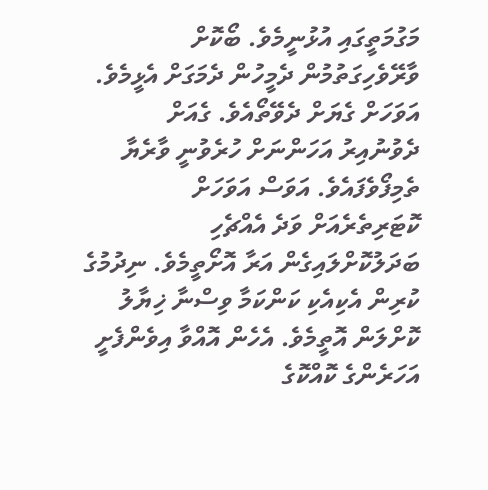މަގުމަތީގައި އުޅުނީމެވެ. ބޯކޮށް ވާރޭވެހިގަތުމުން ދެމީހުން ދެމަގަށް އެޅީމެވެ. އަވަހަށް ގެޔަށް ދެވޭތޯއެވެ. ގެއަށް ދެވުނުއިރު އަހަންނަށް ހުރެވުނީ ވާރެޔާ ތެމިފޯވެފައެވެ. އަވަސް އަވަހަށް ކޮޓަރިތެރެއަށް ވަދެ އެއްޗެހި ބަދަލުކޮށްލައިގެން އަރާ އޮށޯތީމެވެ. ނިދުމުގެ ކުރިން އެކިއެކި ކަންކަމާ ވިސްނާ ޚިޔާލު ކޮށްލަން އޮތީމެވެ. އެހެން އޮއްވާ އިވެންފެށީ އަހަރެންގެ ކޮއްކޮގެ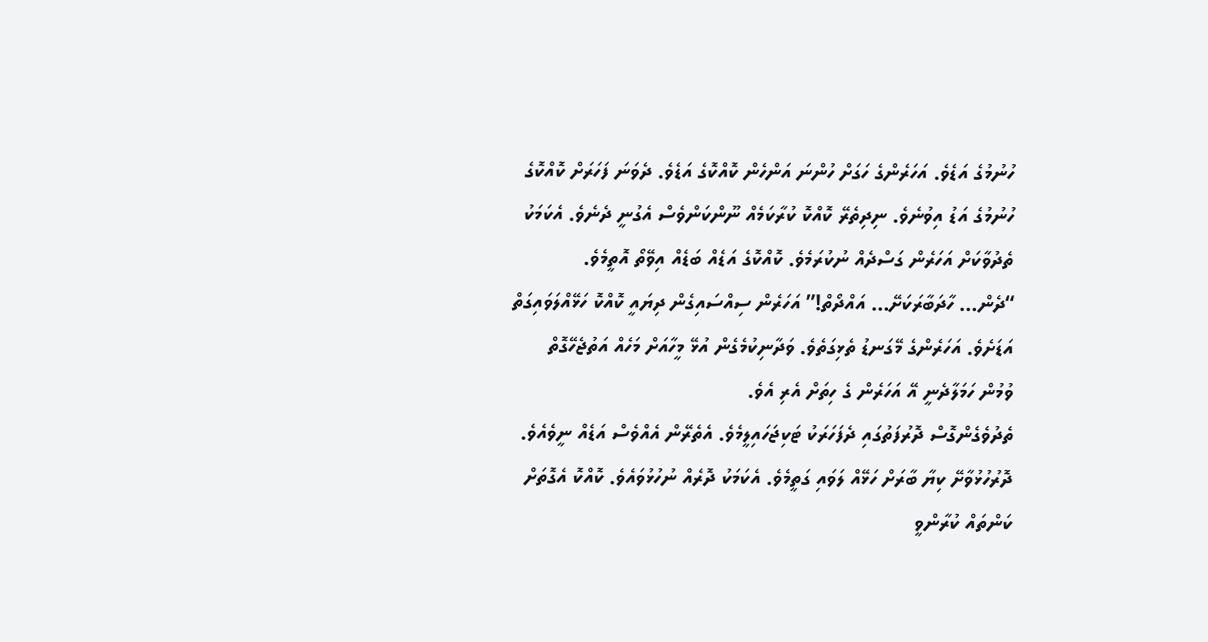ހުނުމުގެ އަޑެވެ. އަހަރެންގެ ހަގަށް ހުންނަ އަންހެން ކޮއްކޮގެ އަޑެވެ. ދެވަނަ ފަހަރަށް ކޮއްކޮގެ ހުނުމުގެ އަޑު އިވުނެވެ. ނިދިތެރޭ ކޮއްކޮ ކުރާކަމެއް ނޫންކަންވެސް އެގުނީ ދެނެވެ. އެކަމަކު ތެދުވާކަށް އަހަރެން ގަސްދެއް ނުކުރަމެވެ. ކޮއްކޮގެ އަޑެއް ބަޑެއް އިވޭތޯ އޮތީމެވެ.
“ދެން… ހާދަބާރަކަށޭ… އައްދޯތް!” އަހަރެން ސިއްސައިގެން ދިޔައީ ކޮއްކޮ ހަޅޭއްލަވައިގަތް އަޑަށެވެ. އަހަރެންގެ މޭގަނޑު ތެޅިގަތެވެ. ވަދާނިކުމެގެން އުޅޭ މީހާއަށް މަހެއް އަތުޖެހޭގޮތް ވުމުން ހަމަލާދެނީ އޭ އަހަރެން ގެ ހިތަށް އެރި އެވެ.
ތެދުވެގެންގޮސް ދޮރުފަތުގައި ދެފަހަރަކު ޓަކިޖަހައިލީމެވެ. އެތެރޭން އެއްވެސް އަޑެއް ނީވެއެވެ. ދޮރުހުޅުވާށޭ ކިޔާ ބާރަށް ހަޅޭއް ލަވައި ގަތީމެވެ. އެކަމަކު ދޮރެއް ނުހުޅުވައެވެ. ކޮއްކޮ އެގޮތަށް ކަންތައް ކުރާންވީ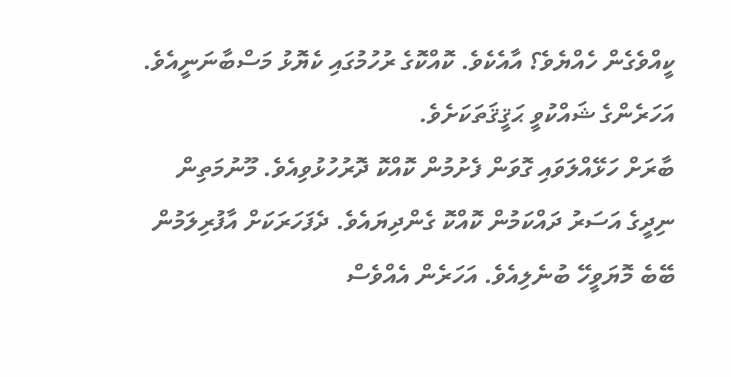ކީއްވެގެން ހެއްޔެވެ؟ އާއެކެވެ. ކޮއްކޮގެ ރުހުމުގައި ކެޔޮޅު މަސްބާނަނީއެވެ. އަހަރެންގެ ޝައްކުވީ ޙަޤީޤަތަކަށެވެ.
ބާރަށް ހަޅޭއްލަވައި ގޮވަން ފެށުމުން ކޮއްކޮ ދޮރުހުޅުވިއެވެ. މޫނުމަތިން ނިދީގެ އަސަރު ދައްކަމުން ކޮއްކޮ ގެންދިޔައެވެ. ދެފަހަރަކަށް އާފުރިލަމުން ބޭބެ މޮޔަވީހޭ ބުނެލިއެވެ. އަހަރެން އެއްވެސް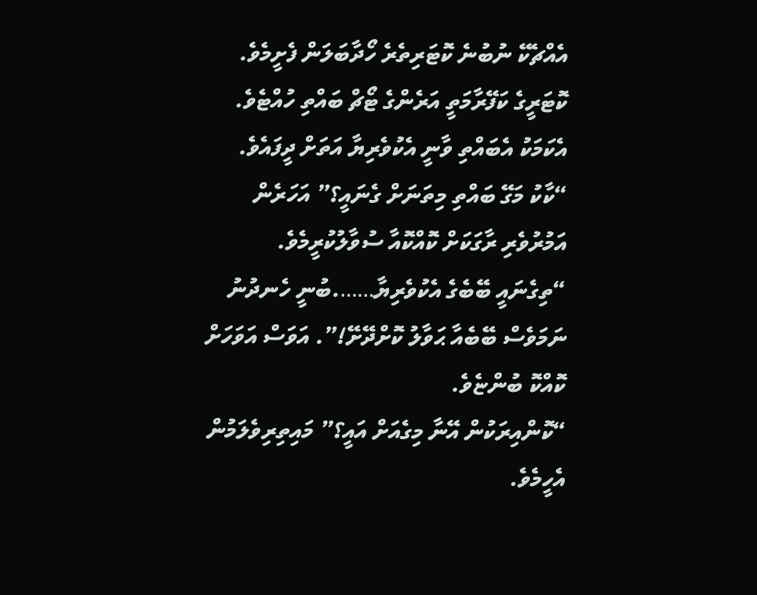އެއްޗެކޭ ނުބުނެ ކޮޓަރިތެރެ ހޯދާބަލަން ފެށީމެވެ. ކޮޓަރީގެ ކަފޭރާމަތީ އަރެންގެ ޓޯޗް ބައްތި ހުއްޓެވެ. އެކަމަކު އެބައްތި ވާނީ އެކުވެރިޔާ އަތަށް ދީފައެވެ.
“ކާކު މަގޭ ބައްތި މިތަނަށް ގެނައީ؟” އަހަރެން އަމުރުވެރި ރާގަކަށް ކޮއްކޮއާ ސުވާލުކުރީމެވެ.
“ތިގެނައީ ބޭބެގެ އެކުވެރިޔާ…….ބުނީ ހެނދުނު ނަމަވެސް ބޭބެއާ ޙަވާލު ކޮށްދޭށޭ!”. އަވަސް އަވަހަށް ކޮއްކޮ ބުންޏެވެ.
“ކޮންއިރަކުން އޭނާ މިގެއަށް އައީ؟” މައިތިރިވެލަމުން އެހީމެވެ.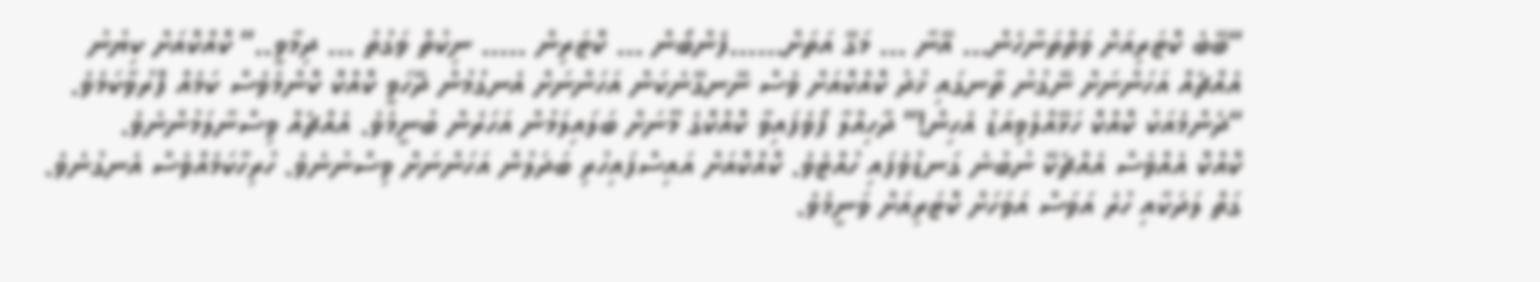“ބޭބެ ކޮޓަރިއަށް ވަތްތަނާހެން… އޭނާ … މަގޭ އަތަށް……ފެންބޯން … ކޮޓަރިން ….. ނިކުތް ވަގުތު … ދިމާވީ..” ކޮއްކޮއަށް ކިޔުނު އެއްޗެއް އަހަންނަށް ނޭގުނު ތާނގައި ޚުދު ކޮއްކޮއަށް ވެސް ނޭނގޭނެކަން އަހަންނަށް އެނގުމުން ދޭހަވީ ކޮއްކޮ ކޮންމެވެސް ކަމެއް ފޮރުވާކަމެވެ.
“ދެންމެއަކު ކޮއްކޮ ހަޅޭއްލެވިއަޑު އެހިން!” ދާހިއްލާ ފޯވެފައިވާ ކޮއްކޮގެ މޫނަށް ބަލައިލަމުން އަހަރެން ބުނީމެވެ. އެއްޗެއް ވިސްނާލަމުންނެވެ.
ކޮއްކޮ އެއްވެސް އެއްޗެކޭ ނުބުނެ ގަނޑުވެފައި ހުއްޓެވެ. ކޮއްކޮއަށް އައިސްފައިހުރި ބަދަލުން އަހަންނަށް ވިސްނުނެވެ. ހުރިހާކަމެއްވެސް އެނގުނެވެ. ގަތް ލަދަކާއި ހުރެ އަވަސް އަވަހަށް ކޮޓަރިއަށް ވަނީމެވެ.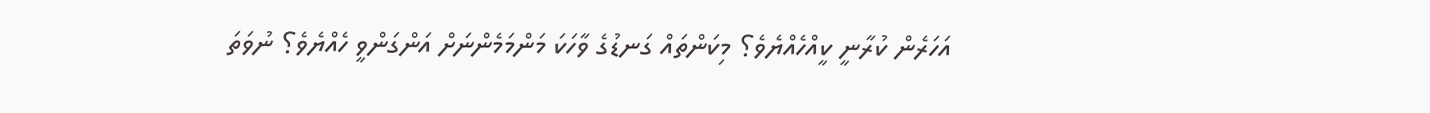އަހަރެން ކުރާނީ ކީއްހެއްޔެވެ؟ މިކަންތައް ގަނޑުގެ ވާހަކަ މަންމަމެންނަށް އަންގަންވީ ހެއްޔެވެ؟ ނުވަތަ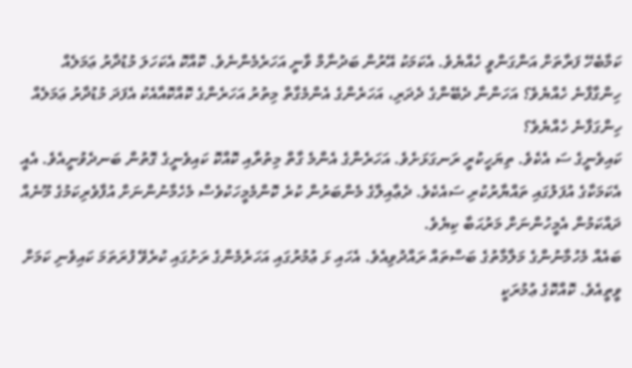ކަމާބެހޭ ފަރާތަށް އަންގަންވީ ހެއްޔެވެ. އެކަމަކު އޭރުން ބަދުނާމް ވާނީ އަހަރެމެންނެވެ. ކޮއްކޮ އެކަހަލަ މުޑުދާރު ޢަމަލެއް ހިންގާފާނެ ހެއްޔެވެ؟ އަހަންނާ ދެބޭންގެ ދެދަރި، އަހަރެންގެ އެންމެގާތް މިތުރު އަހަރެންގެ ކޮއްކޮއާއެކު އެފަދަ މުޑުދާރު ޢަމަލެއް ހިންގަފާނެ ހެއްޔެވެ؟
ކައިވެނީގެ ސަ އެކެވެ. ތިޔަހީކުރީ ރަނގަޅަށެވެ. އަހަރެންގެ އެންމެ ގާތް މިތުރާއި ކޮއްކޮ ކައިވެނީގެ ގޮތުން ބަނދެވުނީއެވެ. އެއީ އެކަމަކާގެ އުފަލުގައި ތައްޔާރުކުރި ސައެކެވެ. ދެޢާއިލާގެ މެންބަރުން ކުރެ ކޮންމެމީހަކުވެސް މެހެމާނުންނަށް އުފާވެރިކަމުގެ މޫނެއް ދައްކަމުން އެމީހުންނަށް މަރުޙަބާ ކިޔެވެ.
ބައެއް މެހުމާނުންގެ މަލާމާތުގެ ބަސްތައް ރައްދުވިއެވެ. އެހައި ޅަ ޢުމުރުގައި އަހަރެމެންގެ ރަށުގައި ކުރެވޭ ފުރަތަމަ ކައިވެނި ކަމަށް ވީތީއެވެ. ކޮއްކޮގެ ޢުމުރަކީ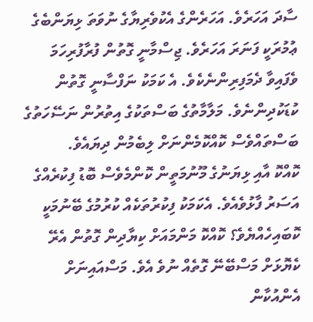ސާދަ އަހަރެވެ. އަހަރެންގެ އެކުވެރިޔާގެ ނުވަތަ ޅިޔަންބެގެ ޢުމުރަކީ ފަނަރަ އަހަރެވެ. ޖިސްމާނީ ގޮތުން ފުރާފުރިހަމަ ވެފައިވާ ދެމަފިރިންނެކެވެ. އެ ކަމަކު ނަފްސާނީ ގޮތުން ކުޑަކުދިންނެވެ. މަލާމާތުގެ ބަސްތަކުގެ އިތުރުން ނަސޭހަތުގެ ބަސްތައްވެސް ކޮއްކޮމެންނަށް ލިބެމުން ދިޔައެވެ.
ކޮއްކޮ އާއި ޅިޔަނުގެ މޫނުމަތީން ކޮންމެވެސް ބޮޑު ފިކުރެއްގެ އަސަރު ފާޅުވެއެވެ. އެކަމަކު ފިކުރުތަކެއް ކުރުމުގެ ބޭނުމަކީ ކޮބައިހެއްޔެވެ؟ ކޮއްކޮ މަންމައަށް ކިޔާދިން ގޮތުން އެރޭ ކެޔޮޅަށް މަސްބޭނޭ ގޮތެއް ނުވެ އެވެ. މަސްއައިނަށް އެންއުކާން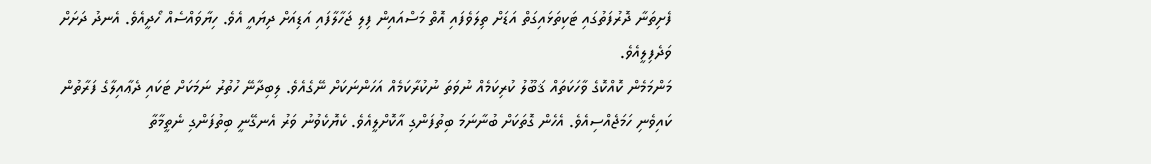ފެށިތަނާ ދޮރުފަތުގައި ޓަކިތަޅައިގަތް އަޑަށް ތިލަވެފައި އޮތް މަސްއައިން ފިލި ޖަހާލާފައި އަޑިއަށް ދިޔައީ އެވެ. ހިޔާވައްސެއް ހޯދީއެވެ. އެނދު ދަށަށް ވަދެފިލީއެވެ.
މަންމަމެން ކޮއްކޮގެ ވާހަކަތައް ޤަބޫލު ކުރިކަމެއް ނުވަތަ ނުކުރާކަމެއް އަހަންނަކަށް ނޭގެއެވެ. ލިބިދާނޭ ހުތުރު ނަމަކަށް ޓަކައި ދެޢާއިލާގެ ފަރާތުން ކައިވެނި ހަމަޖެއްސިއެވެ. އެހެން ގޮތަކަށް ބުނާނަމަ ބިތުފަންގި އާކޮށްލީއެވެ. ކެޔޮކެވުނު ވަރު އެނގޭނީ ބިތުފަންގި ނެތީމާތާ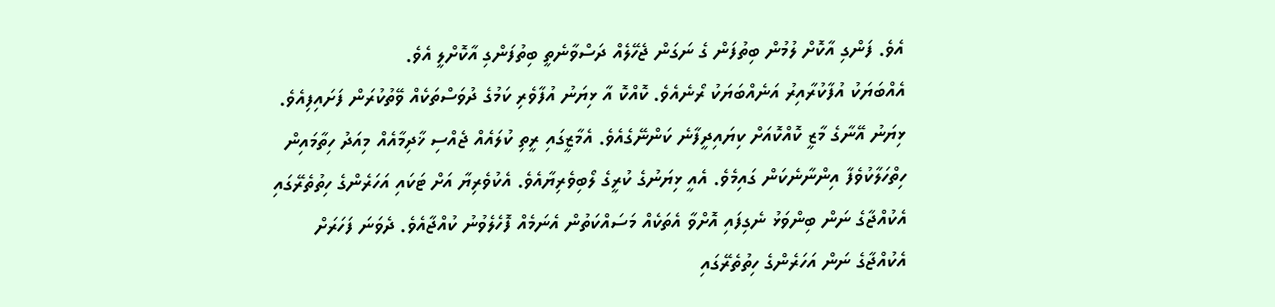އެވެ. ފަންގި އާކޮށް ލުމުން ބިތުފަން ގެ ނަގަން ޖެހޭލެއް ދަސްވާނެތީ ބިތުފަންގި އާކޮށްލީ އެވެ.
އެއްބަޔަކު އުފާކުރާއިރު އަނެއްބަޔަކު ރޯނެއެވެ. ކޮއްކޮ އާ ޅިޔަނު އުފާވެރި ކަމުގެ ދުވަސްތަކެއް ވޭތުކުރަން ފަށައިފިއެވެ. ޅިޔަނު އޭނާގެ މާޒީ ކޮއްކޮއަށް ކިޔައިދީފާނެ ކަންނޭގެއެވެ. އެމާޒީގައި ރީތި ކުލައެއް ޖެއްސި ޚާދިމާއެއް މިއަދު ހިތާމައިން ހިތްހަލާކުވެފާ އިންނާނެކަން ގައިމެވެ. އެއީ ޅިޔަނުގެ ކުރީގެ ލޯބިވެރިޔާއެވެ. އެކުވެރިޔާ އަށް ޓަކައި އަހަރެންގެ ހިތުތެރޭގައި އެކުއްޖާގެ ނަން ބިންވަޅު ނެގިފައި އޮށްވާ އެތަކެއް މަސައްކަތުން އެނަމެއް ފޮހެލެވުނު ކުއްޖާއެވެ. ދެވަނަ ފަހަރަށް އެކުއްޖާގެ ނަން އަހަރެންގެ ހިތުތެރޭގައި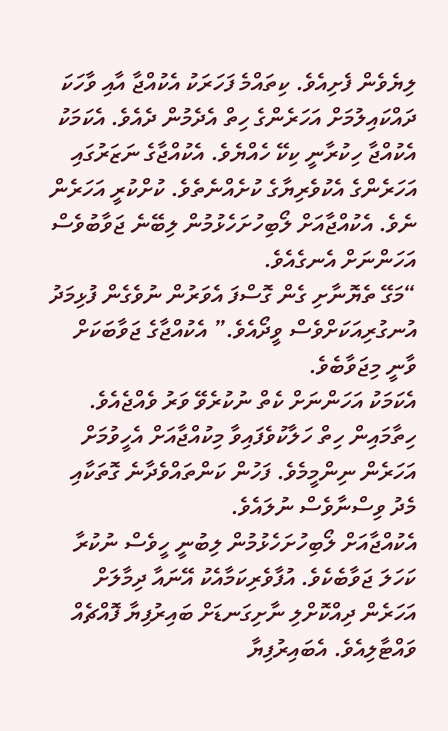ލިޔެވެން ފެށިއެވެ. ކިތައްމެ ފަހަރަކު އެކުއްޖާ އާއި ވާހަކަ ދައްކައިލުމަށް އަހަރެންގެ ހިތް އެދެމުން ދެއެވެ. އެކަމަކު އެކުއްޖާ ހިކުރާނީ ކިކޭ ހެއްޔެވެ. އެކުއްޖާގެ ނަޒަރުގައި އަހަރެންގެ އެކުވެރިޔާގެ ކުށެއްނެތެވެ. ކުށްކުރީ އަހަރެން ނެވެ. އެކުއްޖާއަށް ލޯބިހުށަހެޅުމުން ލިބޭނެ ޖަވާބުވެސް އަހަންނަށް އެނގެއެވެ.
“މަގޭ ތެޔޮނާށި ގެން ގޮސްފަ އެވަރުން ނުވެގެން ފުޅިމަދު އުނގުރިއަކަށްވެސް ވީދޯއެވެ.” އެކުއްޖާގެ ޖަވާބަކަށް ވާނީ މިޖަވާބެވެ.
އެކަމަކު އަހަންނަށް ކެތް ނުކުރެވޭ ވަރު ވެއްޖެއެވެ. ހިތާމައިން ހިތް ހަލާކުވެފައިވާ މިކުއްޖާއަށް އެހީވުމަށް އަހަރެން ނިންމީމެވެ. ފަހުން ކަންތައްވެދާނެ ގޮތަކާއި މެދު ވިސްނާވެސް ނުލައެވެ.
އެކުއްޖާއަށް ލޯބިހުށަހެޅުމުން ލިބުނީ ހީވެސް ނުކުރާ ކަހަލަ ޖަވާބެކެވެ. އުފާވެރިކަމާއެކު އޭނައާ ދިމާލަށް އަހަރެން ދިއްކޮށްލި ނާށިގަނޑަށް ބައިރުފިޔާ ފޮއްޗެއް ވައްޓާލިއެވެ. އެބައިރުފިޔާ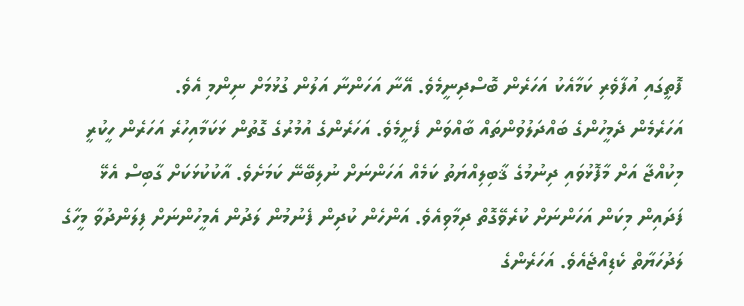ފޮތީގައި އުފާވެރި ކަމާއެކު އަހަރެން ބޮސްދިނީމެވެ. އޭނާ އަހަންނާ އަލުން ގުޅުމަށް ނިންމި އެވެ.
އަހަރެމެން ދެމީހުންގެ ބައްދަލުވުންތައް ބާއްވަން ފެށީމެވެ. އަހަރެންގެ އުމުރުގެ ގޮތުން ޅަކަމާއިހުރެ އަހަރެން ހީކުރީ މިކުއްޖާ އަށް މާފޮޅުވައި ދިނުމުގެ ޤާބިލިއްޔަތު ކަމެއް އަހަންނަށް ނުލިބޭނޭ ކަމަށެވެ. އާކުކުޅަކަށް ގާބިސް އެޅޭ ފަދައިން މިކަން އަހަންނަށް ކުރެވޭގޮތް ދިމާވިއެވެ. އަންހެން ކުދިން ފެނުމުން ލަދުން އެމީހުންނަށް ފިލަންދުވާ މީހާގެ ލަދުހަޔާތް ކެޑިއްޖެއެވެ. އަހަރެންގެ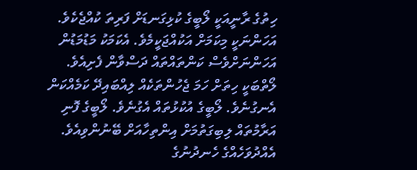ހިތުގެ ރާނީއަކީ ލޯބީގެ ކުޅިގަނޑަށް ފަރިތަ ކުއްޖެކެވެ. އަހަންނަކީ މިކަމަށް އަކުއްޖަކީމެވެ. އެކަމަކު މަޑުމަޑުން އަހަންނަށްވެސް ކަންތައްތައް ދަސްވާން ފެށިއެވެ. ލޯތްބަކީ ހިތަށް ހަމަ ޖެހުންތަކެއް ލިއްބައިދޭ ކަމެއްކަން އެނގުނެވެ. ލޯބީގެ އުކުޅުތައް އެގުނެވެ. ލޯބީގެ ފޮނި އަރާމުތައް ލިބިގަތުމަށް އިންތިހާއަށް ބޭނުންވިއެވެ.
އެއްދުވަހެއްގެ ހެނދުނުގެ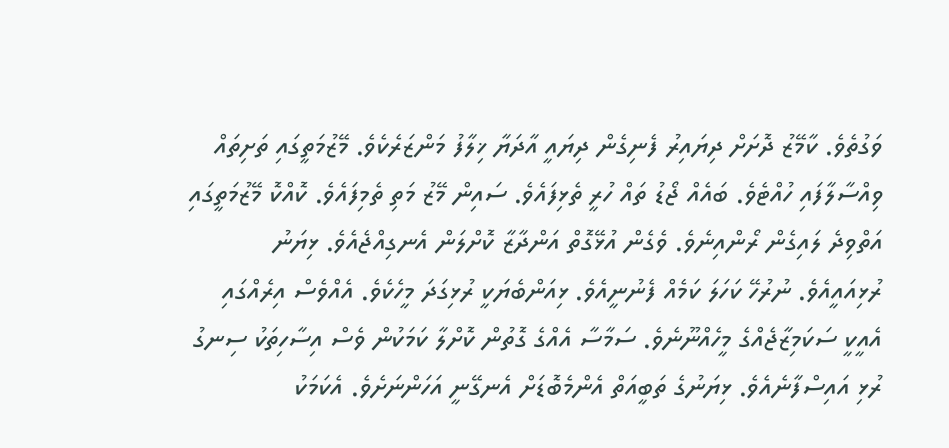ވަގުތެވެ. ކާމޭޒު ދޮށަށް ދިޔައިރު ފެނިގެން ދިޔައީ އާދަޔާ ޚިލާފު މަންޒަރެކެވެ. މޭޒުމަތީގައި ތަށިތައް ވިއްސާލާފައި ހުއްޓެވެ. ބައެއް ޖޯޑު ތައް ހުރީ ތެޅިފައެވެ. ސައިން މޭޒު މަތި ތެމިފައެވެ. ކޮއްކޮ މޭޒުމަތީގައި އަތްވިދެ ލައިގެން ރޯންއިނެވެ. ވެގެން އުޅޭގޮތް އަންދާޒާ ކޮށްލަން އެނގިއްޖެއެވެ. ޅިޔަނު ރުޅިއައީއެވެ. ނުރުހޭ ކަހަލަ ކަމެއް ފެނުނީއެވެ. ޅިއަންބެޔަކީ ރުޅިގަދަ މީހެކެވެ. އެއްވެސް އިރެއްގައި އެއީކީ ސަކަމިޒާޖެއްގެ މީހެއްނޫނެވެ. ސަމާސާ އެއްގެ ގޮތުން ކޮށްލާ ކަމަކުން ވެސް އިސާހިތަކު ސިނގު ރުޅި އައިސްފާނެއެވެ. ޅިޔަނުގެ ތަބީއަތް އެންމެބޮޑަށް އެނގޭނީ އަހަންނަށެވެ. އެކަމަކު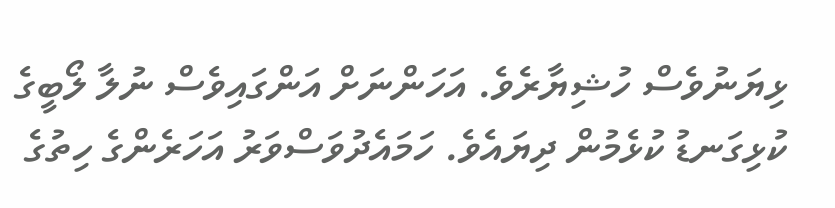ޅިޔަނުވެސް ހުޝިޔާރެވެ. އަހަންނަށް އަންގައިވެސް ނުލާ ލޯބީގެ ކުޅިގަނޑު ކުޅެމުން ދިޔައެވެ. ހަމައެދުވަސްވަރު އަހަރެންގެ ހިތުގެ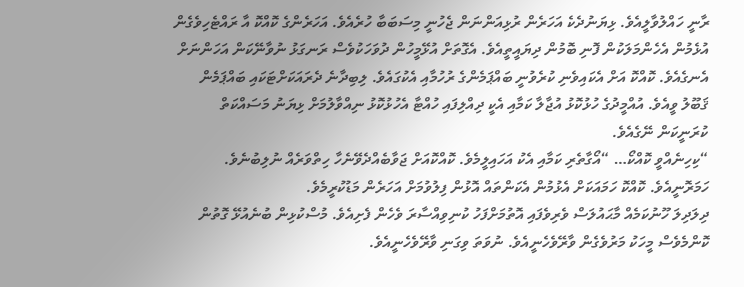ރާނީ ހައްލުވާލީއެވެ. ޅިޔަނުދެކެ އަހަރެން ރުޅިއަންނަން ޖެހުނީ މިސަބަބާ ހުރެއެވެ. އަހަރެންގެ ކޮއްކޮ އާ ރައްޓެހިވެގެން އުޅެމުން އެހެންމަލަކުން ފޮނި ބޮމުން ދިޔައީތީއެވެ. އެގޮތަށް އުޅޭމީހުން ދުވަހަކުވެސް ރަނގަޅު ނުވާނޭކަން އަހަންނަށް އެނގެއެވެ. ކޮއްކޮ އަށް އެކައިވެނި ކުރެވުނީ ބައްޕަމެންގެ ރުހުމާއި އެކުގައެވެ. ލިބިދާނެ ދެރައަކަށްޓަކައި ބައްޕަމެން ޤަބޫލު ވީއެވެ. އުއްމީދުގެ ހުޅުކޮޅު އުޖާލާ ކަމާއި އެކީ ދިއްލިފައި ހުއްޓާ އެހުޅުކޮޅު ނިއްވާލުމަށް ޅިޔަނު މަސައްކަތް ކުރަނީކަން ނޭގެއެވެ.
“ކިހިނެއްވީ ކޮއްކޯ… “އޯގާތެރި ކަމާއި އެކު އަހައިލީމެވެ. ކޮއްކޮއަށް ޖަވާބެއްދެވޭނެހާ ހިތްވަރެއް ނުލިބުނެވެ. ހަމަރޮނީއެވެ. ކޮއްކޮ ހަމައަކަށް އެޅުމުން އެކަންތައް އޮޅުން ފިލުވުމަށް އަހަރެން މަޑުކުރީމެވެ.
ދިލަދިލަ ހޫނުކަމެއް މާޙައުލަސް ވެރިވެފައި އޮތުމަށްފަހު ކުނިވިއްސާރަ ވެހެން ފެށިއެވެ. މުސްކުޅިން ބުނެއުޅޭ ގޮތުން ކޮންމެވެސް މީހަކު މަރުވެގެން ވާރޭވެހެނީއެވެ. ނުވަތަ ވިގަނި ވާރޭވެހެނީއެވެ.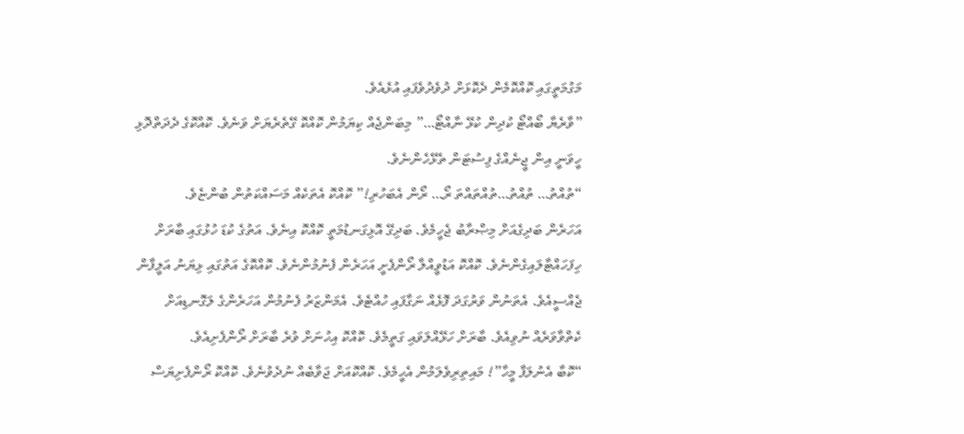މަގުމަތީގައި ކޮއްކޮމެން ދެކޮޅަށް ދުވެދުވެފައި އުޅެއެވެ.
”ވާރެޔާ ބޯއްޓޯ ކުދިން ކުޅޭ ނާއްޓޯ…” މިބަންޖެއް ކިޔަމުން ކޮއްކޮ ގޭތެރެޔަށް ވަނެވެ. ކޮއްކޮގެ ދެދަތްދޮޅި ހީވަނީ އިން ޖީނެއްގެ ފިސުޓަން ތެޅޭހެންނެވެ.
“ތުއްތު… ތުއްތު…ތުއްތައްތަ ރޯ… ރޯން އެބަހުރި!” ކޮއްކޮ އެތަކެއް މަސައްކަތުން ބުންޏެވެ.
އަހަރެން ބަދިގެއަށް މިޞްރާބު ޖެހީމެވެ. ބަދިގޭ އޮޅިގަނޑުމަތީ ކޮއްކޮ އިނެވެ. އަތުގެ ކުޑަ ހުޅުގައި ބާރަށް ހިފަހައްޓާލައިގެންނެވެ. ކޮއްކޮ އަޑުވީއްލާ ރޯންފެށީ އަހަރެން ފެނުމުންނެވެ. ކޮއްކޮގެ އަތުގައި ޅިޔަނު އަލީފާން ޖެއްސީއެވެ. އެތަނުން ވަރުގަދަ ފޮޅެއް ނަގާފައި ހުއްޓެވެ. އެމަންޒަރު ފެނުމުން އަހަރެންގެ ލަގޮނޑިއަށް ކެތްވާވަރެއް ނުވިއެވެ. ބާރަށް ހަޅޭއްލަވައި ގަތީމެވެ. ކޮއްކޮ އިހުނަށް ވުރެ ބާރަށް ރޯންފެށިއެވެ.
“ކޮބާ އެނުލަފާ މީހާ”! މައިތިރިވެލަމުން އެހީމެވެ. ކޮއްކޮއަށް ޖަވާބެއް ނުދެވުނެވެ. ކޮއްކޮ ރޯންފެށިޔަސް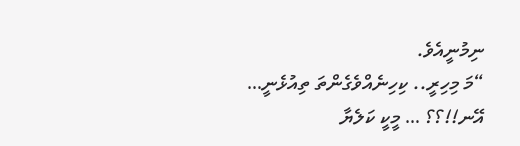ނިމުނީއެވެ.
“މަ މިހިރީ.. ކިހިނެއްވެގެންތަ ތިއުޅެނީ… އޭނ!!؟؟ … މީކީ ކަލެޔާ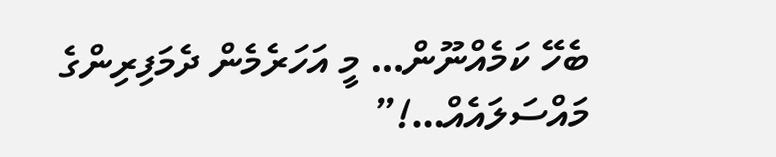ބެހޭ ކަމެއްނޫން… މީ އަހަރެމެން ދެމަފިރިންގެ މައްސަލައެއް…!”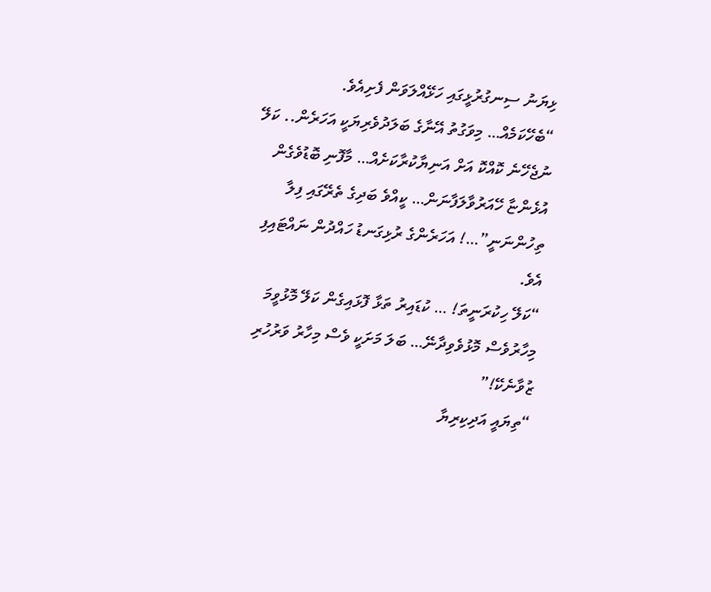ޅިޔަނު ސިނގުރުޅީގައި ހަޅޭއްލަވަން ފެށިއެވެ.
“ބެހޭކަމެއް… މިވަގުތު އޭނާގެ ބަލަދުވެރިޔަކީ އަހަރެން.. ކަލޭ ނުޖެހޭނެ ކޮއްކޮ އަށް އަނިޔާކުރާކަށެއް… މާފޮނި ބޮޑުވެގެން އުޅެންޏާ ހޭއަރުވާލަފާނަން… ކީއްވެ ބަދިގެ ތެރޭގައި ފިލާ ތިހުންނަނީ”…! އަހަރެންގެ ރުޅިގަނޑު ހައްދުން ނައްޓައިފި އެވެ.
“ކަލޭ ހިކުރަނީތަ! … ކުޑައިރު ތަޅާ ފޮޅައިގެން ކަލޭ މޮޅުވީމަ މިހާރުވެސް މޮޅުވެވިދާނޭ… ބަލަ މަށަކީ ވެސް މިހާރު ވަރުހުރި ޒުވާނެކޭ!”
“ތިޔައީ އަދިކިރިޔާ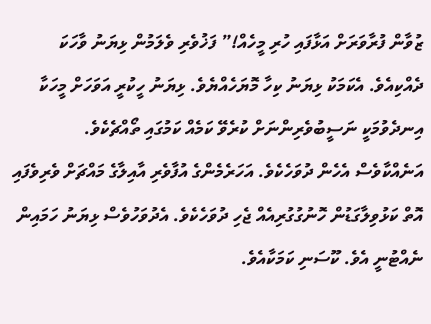ޒުވާން ފުރާވަރަށް އަޅާފައި ހުރި މީހެއް!” ފަޚުވެރި ވެލަމުން ޅިޔަނު ވާހަކަ ދެއްކިއެވެ. އެކަމަކު ޅިޔަނު ކިހާ މޮޔަހެއްޔެވެ. ޅިޔަނު ހީކުރީ އަވަހަށް މީހަކާ އިނދެވުމަކީ ނަސީބުވެރިންނަށް ކުރެވޭ ކަމެއް ކަމުގައި ތޯއްޗެކެވެ.
އަނެއްކާވެސް އެހެން ދުވަހެކެވެ. އަހަރެމެންގެ އުފާވެރި އާއިލާގެ މައްޗަށް ވެރިވެފައި އޮތް ކަޅުވިލާގަޑުން ހޮނުގުގުރިއެއް ޖެހި ދުވަހެކެވެ. އެދުވަހުވެސް ޅިޔަނު ހަމައިން ނެއްޓުނީ އެވެ. ކޫސަނި ކަމަކާއެވެ.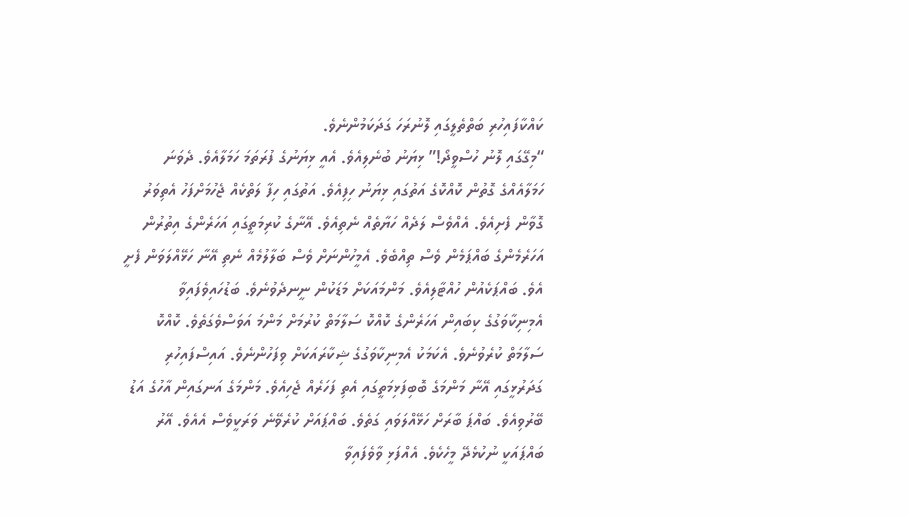ކައްކާފައިހުރި ބަތްތެލީގައި ލޮނުރަހަ ގަދަކަމުންނެވެ.
“މިގޭގައި ލޮނު ހުސްވީދޯ!” ޅިޔަނު ބުނެލިއެވެ. އެއީ ޅިޔަނުގެ ފުރަތަމަ ހަމަލާއެވެ. ދެވަނަ ހަމަލާއެއްގެ ގޮތުން ކޮއްކޮގެ އަތުގައި ޅިޔަނު ހިފިއެވެ. އަތުގައި ހިފާ ލަތްކެއް ޖެހުމަށްފަހު އެތިވަރު ގޮވާން ފެށިއެވެ. އެއްވެސް ލަދެއް ހަޔާތެއް ނެތިއެވެ. އޭނާގެ ކުރިމަތީގައި އަހަރެންގެ އިތުރުން އަހަރެމެންގެ ބައްޕަމެން ވެސް ތިއްބެވެ. އެމީހުންނަށް ވެސް ބަލާލުމެއް ނެތި އޭނާ ހަޅޭއްލަވަން ފެށީ އެވެ. ބައްޕަކެއުން ހުއްޓާލިއެވެ. މަންމައަކަށް މަޑަކުން ނީނދެވުނެވެ. ބަޑުހައިވެފައިވާ އެމިނިކާވަގުގެ ކިބައިން އަހަރެންގެ ކޮއްކޮ ސަލާމަތް ކުރުމަށް މަންމަ އަވަސްވެގަތެވެ. ކޮއްކޮ ސަލާމަތް ކުރެވުނެވެ. އެކަމަކު އެމިނިކާވަގުގެ ޝިކާރައަކަށް ވިފަހުންނެވެ. އައިސްފައިހުރި ގަދަރުޅީގައި އޭނާ މަންމަގެ ބޮބިފަޅިމަތީގައި އެތި ފަހަރެއް ޖެހިއެވެ. މަންމަގެ އަނގައިން އާހުގެ އަޑު ބޭރުވިއެވެ. ބައްޕަ ބާރަށް ހަޅޭއްލަވައި ގަތެވެ. ބައްޕައަށް ކުރެވޭނެ ވަރަކީވެސް އެއެވެ. އޭރު ބައްޕައަކީ ނުކުޅެދޭ މީހެކެވެ. އެއްފަޅި ވާވެފައިވާ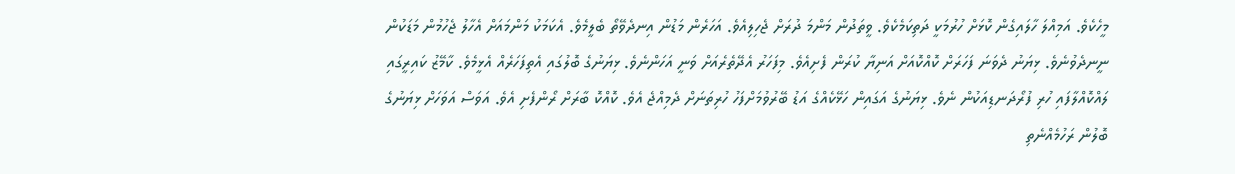މީހެކެވެ. އަމިއްލަ ހާލައިގެން ކޮޅަށް ހުރުމަކީ ދަތިކަމެކެވެ. ވީތަދުން މަންމަ ދުރަށް ޖެހިލިއެވެ. އަހަރެން މަޑުން އިނދެވޭތޯ ބެލީމެވެ. އެކަމަކު މަންމައަށް އެހާލު ޖެހުމުން މަޑަކުން ނީނދެވުނެވެ. ޅިޔަނު ދެވަނަ ފަހަރަށް ކޮއްކޮއަށް އަނިޔާ ކުރަން ފެށިއެވެ. މިފަހަރު އެދޭތެރެއަށް ވަނީ އަހަންނެވެ. ޅިޔަނުގެ ބޮލުގައި އެތިފަހަރެއް އެޅީމެވެ. ކާމޭޒު ކައިރީގައި ލައްކޮއްލާފައި ހުރި ފުރޯދަނޑިއަކުން ނެވެ. ޅިޔަނުގެ އަގައިން ހަޅޭކެއްގެ އަޑު ބޭރުވުމަށްފަހު ހުރިތަނަށް ދެމިއްޖެ އެވެ. ކޮއްކޮ ބާރަށް ރޯންފެށި އެވެ. އަވަސް އަވަހަށް ޅިޔަނުގެ ބޮލުން ރަހުމެއްނެތި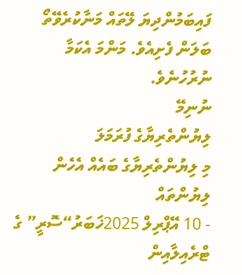ފައިބަމުންދިޔަ ލޭތައް މަނާކުރެވޭތޯ ބަލަން ފެށިއެވެ. މަންމަ އެކަމާ ނުރުހުނެވެ.
ނުނިމޭ
ލިޔުންތެރިޔާގެ ފުރަމަލަ
މި ލިޔުންތެރިޔާގެ ބައެއް އެހެން ލިޔުންތައް
- 10 އޭޕްރިލް 2025ޚަބަރު“ސޮރީ” ގެ ޓްރެއިލާއިން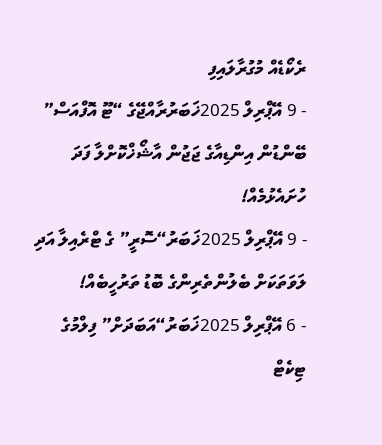ރެކޯޑެއް މުގުރާލައިފި
- 9 އޭޕްރިލް 2025ޚަބަރުރާއްޖޭގެ “ޓޫ އޮފްއަސް” ބޭންޑުން އިންޑިއާގެ ޖަޖުން އާޝޯޚްކޮށްލާ ފަދަ ހުށައެޅުމެއް!
- 9 އޭޕްރިލް 2025ޚަބަރު“ސޮރީ” ގެ ޓްރެއިލާ އަދި ލަވަތަކަށް ބެލުންތެރިންގެ ބޮޑު ތަރުހީބެއް!
- 6 އޭޕްރިލް 2025ޚަބަރު“އަބަދަށް” ފިލްމުގެ ޓިކެޓް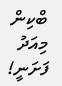ބްކިން މިއަދު ފަށަނީ!